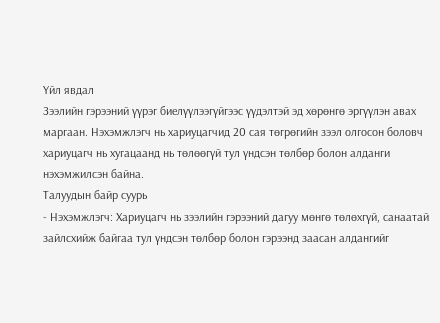Үйл явдал
Зээлийн гэрээний үүрэг биелүүлээгүйгээс үүдэлтэй эд хөрөнгө эргүүлэн авах маргаан. Нэхэмжлэгч нь хариуцагчид 20 сая төгрөгийн зээл олгосон боловч хариуцагч нь хугацаанд нь төлөөгүй тул үндсэн төлбөр болон алданги нэхэмжилсэн байна.
Талуудын байр суурь
- Нэхэмжлэгч: Хариуцагч нь зээлийн гэрээний дагуу мөнгө төлөхгүй, санаатай зайлсхийж байгаа тул үндсэн төлбөр болон гэрээнд заасан алдангийг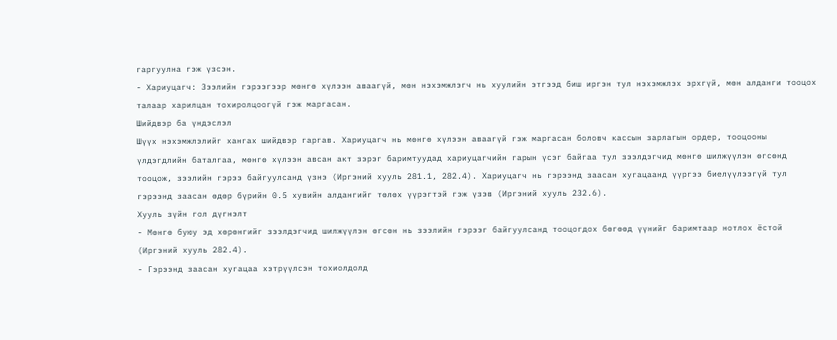гаргуулна гэж үзсэн.
- Хариуцагч: Зээлийн гэрээгээр мөнгө хүлээн аваагүй, мөн нэхэмжлэгч нь хуулийн этгээд биш иргэн тул нэхэмжлэх эрхгүй, мөн алданги тооцох талаар харилцан тохиролцоогүй гэж маргасан.
Шийдвэр ба үндэслэл
Шүүх нэхэмжлэлийг хангах шийдвэр гаргав. Хариуцагч нь мөнгө хүлээн аваагүй гэж маргасан боловч кассын зарлагын ордер, тооцооны үлдэгдлийн баталгаа, мөнгө хүлээн авсан акт зэрэг баримтуудад хариуцагчийн гарын үсэг байгаа тул зээлдэгчид мөнгө шилжүүлэн өгсөнд тооцож, зээлийн гэрээ байгуулсанд үзнэ (Иргэний хууль 281.1, 282.4). Хариуцагч нь гэрээнд заасан хугацаанд үүргээ биелүүлээгүй тул гэрээнд заасан өдөр бүрийн 0.5 хувийн алдангийг төлөх үүрэгтэй гэж үзэв (Иргэний хууль 232.6).
Хууль зүйн гол дүгнэлт
- Мөнгө буюу эд хөрөнгийг зээлдэгчид шилжүүлэн өгсөн нь зээлийн гэрээг байгуулсанд тооцогдох бөгөөд үүнийг баримтаар нотлох ёстой (Иргэний хууль 282.4).
- Гэрээнд заасан хугацаа хэтрүүлсэн тохиолдолд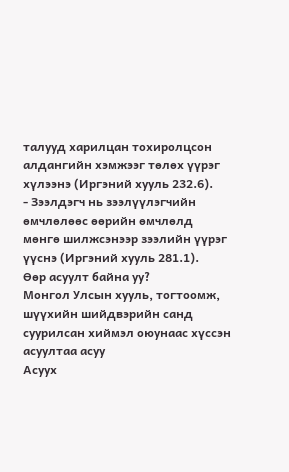талууд харилцан тохиролцсон алдангийн хэмжээг төлөх үүрэг хүлээнэ (Иргэний хууль 232.6).
- Зээлдэгч нь зээлүүлэгчийн өмчлөлөөс өөрийн өмчлөлд мөнгө шилжсэнээр зээлийн үүрэг үүснэ (Иргэний хууль 281.1).
Өөр асуулт байна уу?
Монгол Улсын хууль, тогтоомж, шүүхийн шийдвэрийн санд суурилсан хиймэл оюунаас хүссэн асуултаа асуу
Асуух